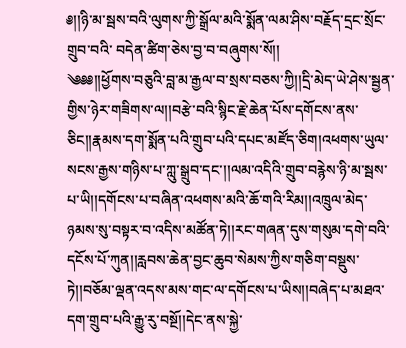༅།།ཉི་མ་སྦས་བའི་ལུགས་ཀྱི་སྒྲོལ་མའི་སྨོན་ལམ་ཤིས་བརྗོད་དྲང་སྲོང་གྲུབ་བའི་ བདེན་ཚིག་ཅེས་བྱ་བ་བཞུགས་སོ།།
༄༅༅།།ཕྱོགས་བཅུའི་བླ་མ་རྒྱལ་བ་སྲས་བཅས་ཀྱི།།དྲི་མེད་ཡེ་ཤེས་སྦྱན་གྱིས་ཉེར་གཟིགས་ལ།།བརྩེ་བའི་སྙིང་རྗེ་ཆེན་པོས་དགོངས་ནས་ཅིང།།རྣམས་དག་སྨོན་པའི་གྲུབ་པའི་དཔང་མཛོད་ཅིག།འཕགས་ཡུལ་སངས་རྒྱས་གཉིས་པ་ཀླུ་སྒྲུབ་དང་།།ལམ་འདིའི་གྲུབ་བརྙེས་ཉི་མ་སྦས་པ་ཡི།།དགོངས་པ་བཞིན་འཕགས་མའི་ཆོ་གའི་རིམ།།འཁྲུལ་མེད་ཉམས་སུ་བསྟར་བ་འདིས་མཚོན་ཏེ།།རང་གཞན་དུས་གསུམ་དགེ་བའི་དངོས་པོ་ཀུན།།རླབས་ཆེན་བྱང་ཆུབ་སེམས་ཀྱིས་གཅིག་བསྡུས་ཏེ།།བཅོམ་ལྡན་འདས་མས་གང་ལ་དགོངས་པ་ཡིས།།བཞེད་པ་མཐའ་དག་གྲུབ་པའི་རྒྱུ་རུ་བསྔོ།།དེང་ནས་སྐྱེ་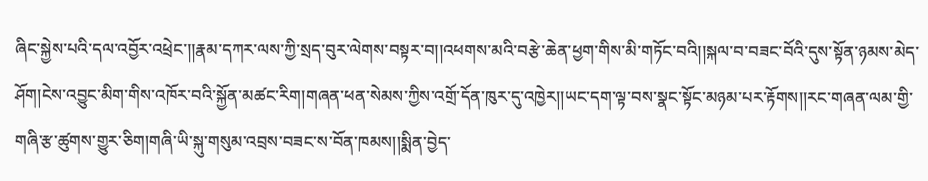ཞིང་སྐྱེས་པའི་དལ་འབྱོར་འཕྲེང་།།རྣམ་དཀར་ལས་ཀྱི་སྲད་བུར་ལེགས་བསྟར་བ།།འཕགས་མའི་བརྩེ་ཆེན་ཕྱག་གིས་མི་གཏོང་བའི།།སྐལ་བ་བཟང་བོའི་དུས་སྟོན་ཉམས་མེད་ཤོག།ངེས་འབྱུང་མིག་གིས་འཁོར་བའི་སྐྱོན་མཚང་རིག།གཞན་ཕན་སེམས་ཀྱིས་འགྲོ་དོན་ཁུར་དུ་འཁྱེར།།ཡང་དག་ལྟ་བས་སྣང་སྟོང་མཉམ་པར་རྟོགས།།རང་གཞན་ལམ་གྱི་གཞི་རྩ་ཚུགས་གྱུར་ཅིག།གཞི་ཡི་སྐུ་གསུམ་འབྲས་བཟང་ས་བོན་ཁམས།།སྨིན་བྱེད་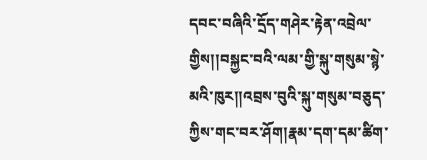དབང་བཞིའི་དྲོད་གཤེར་རྟེན་འབྲེལ་གྱིས།།བསྐྱང་བའི་ལམ་གྱི་སྐུ་གསུམ་སྙེ་མའི་ཁུར།།འབྲས་བུའི་སྐུ་གསུམ་བཅུད་ཀྱིས་གང་བར་ཤོག།རྣམ་དག་དམ་ཚིག་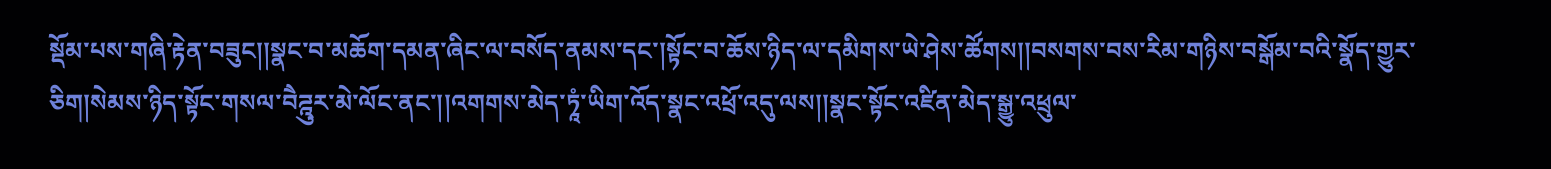སྡོམ་པས་གཞི་རྟེན་བཟུང།།སྣང་བ་མཆོག་དམན་ཞིང་ལ་བསོད་ནམས་དང་།སྟོང་བ་ཆོས་ཉིད་ལ་དམིགས་ཡེ་ཤེས་ཚོགས།།བསགས་བས་རིམ་གཉིས་བསྒོམ་བའི་སྣོད་གྱུར་ཅིག།སེམས་ཉིད་སྟོང་གསལ་བཻཌྰུར་མེ་ལོང་ནང་།།འགགས་མེད་ཏཱཾ་ཡིག་འོད་སྣང་འཕྲོ་འདུ་ལས།།སྣང་སྟོང་འཛིན་མེད་སྒྱུ་འཕྲུལ་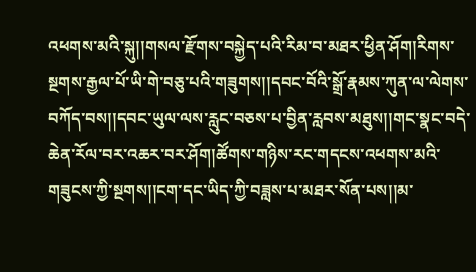འཕགས་མའི་སྐུ།།གསལ་རྫོགས་བསྐྱེད་པའི་རིམ་བ་མཐར་ཕྱིན་ཤོག།རིགས་སྔགས་རྒྱལ་པོ་ཡི་གེ་བཅུ་པའི་གཟུགས།།དབང་བོའི་སྒྲོ་རྣམས་ཀུན་ལ་ལེགས་བཀོད་བས།།དབང་ཡུལ་ལས་རླུང་བཅས་པ་བྱིན་རླབས་མཐུས།།གང་སྣང་བདེ་ཆེན་རོལ་བར་འཆར་བར་ཤོག།ཚོགས་གཉིས་རང་གདངས་འཕགས་མའི་གཟུངས་ཀྱི་སྔགས།།ངག་དང་ཡིད་ཀྱི་བཟླས་པ་མཐར་སོན་པས།།མ་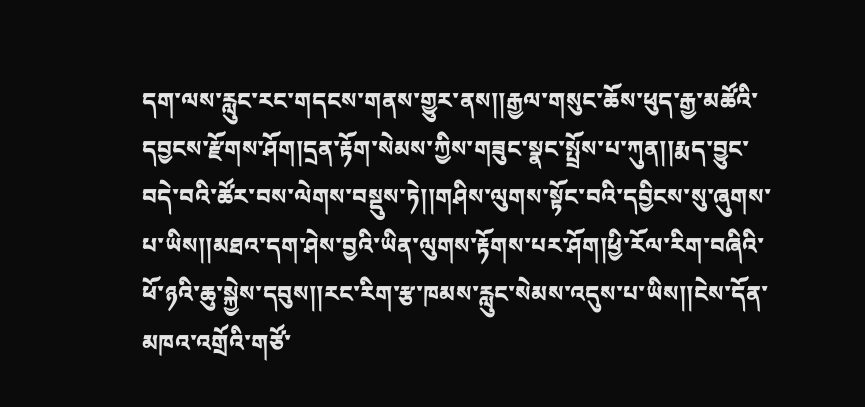དག་ལས་རླུང་རང་གདངས་གནས་གྱུར་ནས།།རྒྱལ་གསུང་ཆོས་ཕུད་རྒྱ་མཚོའི་དབྱངས་རྫོགས་ཤོག།དྲན་རྟོག་སེམས་ཀྱིས་གཟུང་སྣང་སྤྲོས་པ་ཀུན།།རྨད་བྱུང་བདེ་བའི་ཚོར་བས་ལེགས་བསྡུས་ཏེ།།གཤིས་ལུགས་སྟོང་བའི་དབྱིངས་སུ་ཞུགས་པ་ཡིས།།མཐའ་དག་ཤེས་བྱའི་ཡིན་ལུགས་རྟོགས་པར་ཤོག།ཕྱི་རོལ་རིག་བཞིའི་ཕོ་ཉའི་ཆུ་སྐྱེས་དབུས།།རང་རིག་རྩ་ཁམས་རླུང་སེམས་འདུས་པ་ཡིས།།ངེས་དོན་མཁའ་འགྲོའི་གཙོ་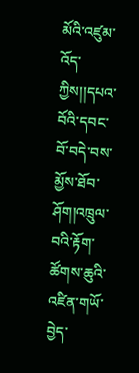མོའི་འཛུམ་འོད་ཀྱིས།།དཔའ་བོའི་དབང་བོ་བདེ་བས་མྱོས་ཐོབ་ཤོག།འཁྲུལ་བའི་རྟོག་ཚོགས་ཆུའི་འཛིན་གཡོ་བྱེད་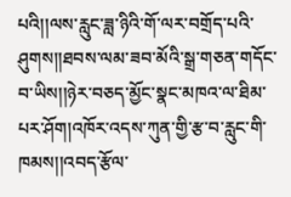པའི།།ལས་རླུང་ཟླ་ཉིའི་གོ་ལར་བགྲོད་པའི་ཤུགས།།ཐབས་ལམ་ཟབ་མོའི་སྒྲ་གཅན་གདོང་བ་ཡིས།།ཉེར་བཅད་མྱོང་སྣང་མཁའ་ལ་ཐིམ་པར་ཤོག།འཁོར་འདས་ཀུན་གྱི་རྩ་བ་རླུང་གི་ཁམས།།འབད་རྩོལ་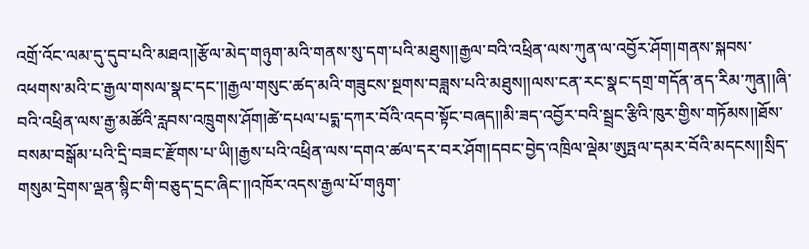འགྲོ་འོང་ལམ་དུ་དུབ་པའི་མཐའ།།རྩོལ་མེད་གཉུག་མའི་གནས་སུ་དག་པའི་མཐུས།།རྒྱལ་བའི་འཕྲིན་ལས་ཀུན་ལ་འབྱོར་ཤོག།གནས་སྐབས་འཕགས་མའི་ང་རྒྱལ་གསལ་སྣང་དང་།།རྒྱལ་གསུང་ཚད་མའི་གཟུངས་སྔགས་བཟླས་པའི་མཐུས།།ལས་ངན་རང་སྣང་དགྲ་གདོན་ནད་རིམ་ཀུན།།ཞི་བའི་འཕྲིན་ལས་རྒྱ་མཚོའི་རླབས་འཁྲུགས་ཤོག།ཚེ་དཔལ་པདྨ་དཀར་བོའི་འདབ་སྟོང་བཞད།།མི་ཟད་འབྱོར་བའི་སྦྲང་རྩིའི་ཁུར་གྱིས་གཏོམས།།ཐོས་བསམ་བསྒོམ་པའི་དྲི་བཟང་རྫོགས་པ་ཡི།།རྒྱས་པའི་འཕྲིན་ལས་དགའ་ཚལ་དར་བར་ཤོག།དབང་བྱེད་འཁྲིལ་ལྡེམ་ཨུཏྤལ་དམར་བོའི་མདངས།།སྲིད་གསུམ་དྲེགས་ལྡན་སྙིང་གི་བཅུད་དྲང་ཞིང་།།འཁོར་འདས་རྒྱལ་པོ་གཉུག་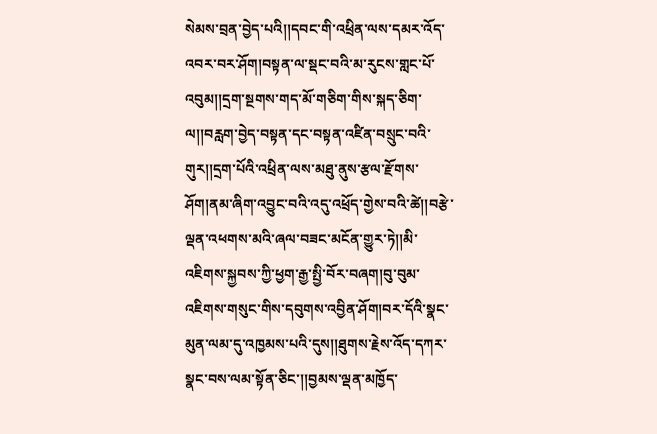སེམས་བྲན་བྱེད་པའི།།དབང་གི་འཕྲིན་ལས་དམར་འོད་འབར་བར་ཤོག།བསྟན་ལ་སྡང་བའི་མ་རུངས་གླང་པོ་འབུམ།།དྲག་སྔགས་གད་མོ་གཅིག་གིས་སྐད་ཅིག་ལ།།བརླག་བྱེད་བསྟན་དང་བསྟན་འཛིན་བསྲུང་བའི་གུར།།དྲག་པོའི་འཕྲིན་ལས་མཐུ་ནུས་རྩལ་རྫོགས་ཤོག།ནམ་ཞིག་འབྱུང་བའི་འདུ་འཕྲོད་གྱེས་བའི་ཚེ།།བརྩེ་ལྡན་འཕགས་མའི་ཞལ་བཟང་མངོན་གྱུར་ཏེ།།མི་འཇིགས་སྐྱབས་ཀྱི་ཕྱག་རྒྱ་སྤྱི་བོར་བཞག།བུ་བུམ་འཇིགས་གསུང་གིས་དབུགས་འབྱིན་ཤོག།བར་དོའི་སྣང་མུན་ལམ་དུ་འཁྱམས་པའི་དུས།།ཐུགས་རྗེས་འོད་དཀར་སྣང་བས་ལམ་སྟོན་ཅིང་།།བྱམས་ལྡན་མཁྱོད་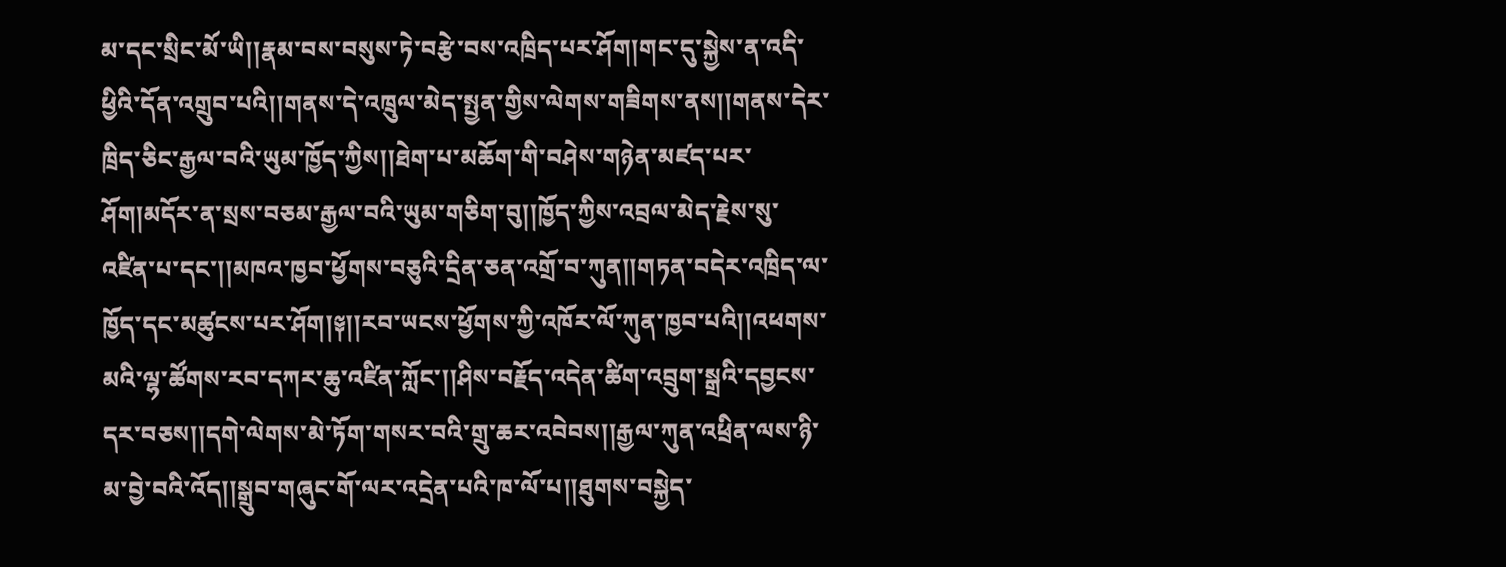མ་དང་སྲིང་མོ་ཡི།།རྣམ་བས་བསུས་ཏེ་བརྩེ་བས་འཁྲིད་པར་ཤོག།གང་དུ་སྐྱེས་ན་འདི་ཕྱིའི་དོན་འགྲུབ་པའི།།གནས་དེ་འཁྲུལ་མེད་སྤྱན་གྱིས་ལེགས་གཟིགས་ནས།།གནས་དེར་ཁྲིད་ཅིང་རྒྱལ་བའི་ཡུམ་ཁྱོད་ཀྱིས།།ཐེག་པ་མཆོག་གི་བཤེས་གཉེན་མཛད་པར་ཤོག།མདོར་ན་སྲས་བཅམ་རྒྱལ་བའི་ཡུམ་གཅིག་བུ།།ཁྱོད་ཀྱིས་འབྲལ་མེད་རྗེས་སུ་འཛིན་པ་དང་།།མཁའ་ཁྱབ་ཕྱོགས་བཅུའི་དྲིན་ཅན་འགྲོ་བ་ཀུན།།གཏན་བདེར་འཁྲིད་ལ་ཁྱོད་དང་མཚུངས་པར་ཤོག།༈།།རབ་ཡངས་ཕྱོགས་ཀྱི་འཁོར་ལོ་ཀུན་ཁྱབ་པའི།།འཕགས་མའི་ལྷ་ཚོགས་རབ་དཀར་ཆུ་འཛིན་ཀློང་།།ཤིས་བརྗོད་འདེན་ཚིག་འབྲུག་སྒྲའི་དབྱངས་དར་བཅས།།དགེ་ལེགས་མེ་ཏོག་གསར་བའི་གྲུ་ཆར་འབེབས།།རྒྱལ་ཀུན་འཕྲིན་ལས་ཉི་མ་བྱེ་བའི་འོད།།སྒྲུབ་གཞུང་གོ་ལར་འདྲེན་པའི་ཁ་ལོ་པ།།ཐུགས་བསྐྱེད་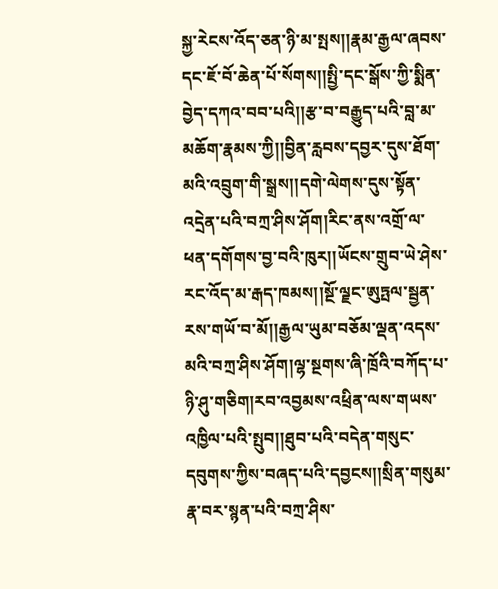སྐྱ་རེངས་འོད་ཅན་ཉི་མ་སྤས།།རྣམ་རྒྱལ་ཞབས་དང་ཇོ་བོ་ཆེན་པོ་སོགས།།སྤྱི་དང་སྒོས་ཀྱི་སྨིན་བྱེད་དཀའ་བབ་པའི།།རྩ་བ་བརྒྱུད་པའི་བླ་མ་མཆོག་རྣམས་ཀྱི།།བྱིན་རླབས་དབྱར་དུས་ཐོག་མའི་འབྲུག་གི་སྒྲས།།དགེ་ལེགས་དུས་སྟོན་འདྲེན་པའི་བཀྲ་ཤིས་ཤོག།རིང་ནས་འགྲོ་ལ་ཕན་དགོགས་བྱ་བའི་ཁུར།།ཡོངས་གྲུབ་ཡེ་ཤེས་རང་འོད་མ་རྒད་ཁམས།།སྔོ་ལྗང་ཨུཏྤལ་སྦྱན་རས་གཡོ་བ་མོ།།རྒྱལ་ཡུམ་བཅོམ་ལྡན་འདས་མའི་བཀྲ་ཤིས་ཤོག།ལྷ་སྔགས་ཞི་ཁྲོའི་བཀོད་པ་ཉི་ཤུ་གཅིག།རབ་འབྱམས་འཕྲིན་ལས་གཡས་འཁྱིལ་པའི་སྤུབ།།ཐུབ་པའི་བདེན་གསུང་དབུགས་ཀྱིས་བཞད་པའི་དབྱངས།།སྲིན་གསུམ་རྣ་བར་སྙན་པའི་བཀྲ་ཤིས་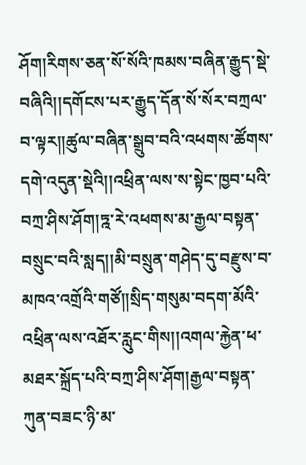ཤོག།རིགས་ཅན་སོ་སོའི་ཁམས་བཞིན་རྒྱུད་སྡེ་བཞིའི།།དགོངས་པར་རྒྱུད་དོན་སོ་སོར་བཀྲལ་བ་ལྟར།།ཚུལ་བཞིན་སྒྲུབ་བའི་འཕགས་ཚོགས་དགེ་འདུན་སྡེའི།།འཕྲིན་ལས་ས་སྟེང་ཁྱབ་པའི་བཀྲ་ཤིས་ཤོག།ཏྰ་རེ་འཕགས་མ་རྒྱལ་བསྟན་བསྲུང་བའི་སླད།།མི་བསྲུན་གཤེད་དུ་བརྫུས་བ་མཁའ་འགྲོའི་གཙོ།།སྲིད་གསུམ་བདག་མོའི་འཕྲིན་ལས་འཐོར་རླུང་གིས།།འགལ་རྐྱེན་ཕ་མཐར་སྐྲོད་པའི་བཀྲ་ཤིས་ཤོག།རྒྱལ་བསྟན་ཀུན་བཟང་ཉི་མ་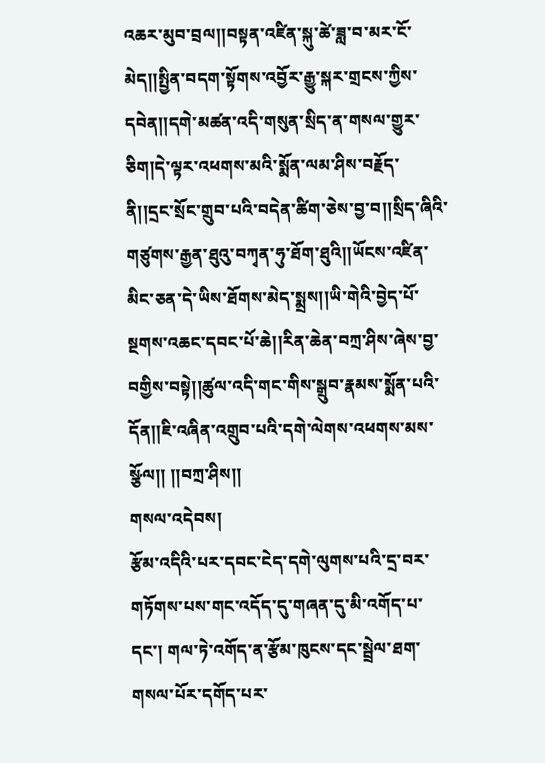འཆར་མུབ་བྲལ།།བསྟན་འཛིན་སྐུ་ཚེ་ཟླ་བ་མར་ངོ་མེད།།སྤྱིན་བདག་སྟོགས་འབྱོར་རྒྱུ་སྐར་གྲངས་ཀྱིས་དབེན།།དགེ་མཚན་འདི་གསུན་སྲིད་ན་གསལ་གྱུར་ཅིག།དེ་ལྟར་འཕགས་མའི་སྨོན་ལམ་ཤིས་བརྗོད་ནི།།དྲང་སྲོང་གྲུབ་པའི་བདེན་ཚིག་ཅེས་བྱ་བ།།སྲིད་ཞིའི་གཙུགས་རྒྱན་ཐུའུ་བཀྭན་ཧུ་ཐོག་ཐུའི།།ཡོངས་འཛིན་མིང་ཅན་དེ་ཡིས་ཐོགས་མེད་སྨྲས།།ཡི་གེའི་བྱེད་པོ་སྔགས་འཆང་དབང་པོ་ཆེ།།རིན་ཆེན་བཀྲ་ཤིས་ཞེས་བྱ་བགྱིས་བསྟེ།།ཚུལ་འདི་གང་གིས་སྒྲུབ་རྣམས་སྨོན་པའི་དོན།།ཇི་འཞིན་འགྲུབ་པའི་དགེ་ལེགས་འཕགས་མས་སྩོལ།། །།བཀྲ་ཤིས།།
གསལ་འདེབས།
རྩོམ་འདིའི་པར་དབང་ངེད་དགེ་ལུགས་པའི་དྲ་བར་གཏོགས་པས་གང་འདོད་དུ་གཞན་དུ་མི་འགོད་པ་དང་། གལ་ཏེ་འགོད་ན་རྩོམ་ཁུངས་དང་སྦྲེལ་ཐག་གསལ་པོར་དགོད་པར་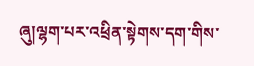ཞུ།ལྷག་པར་འཕྲིན་སྟེགས་དག་གིས་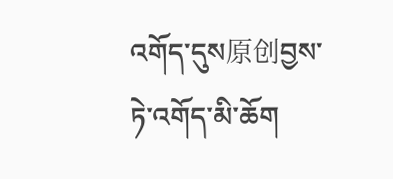འགོད་དུས原创བྱས་ཏེ་འགོད་མི་ཆོག